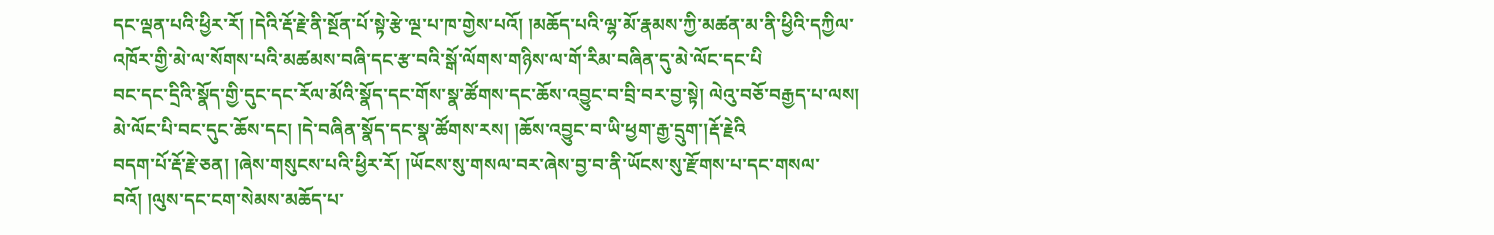དང་ལྡན་པའི་ཕྱིར་རོ། །དེའི་རྡོ་རྗེ་ནི་སྔོན་པོ་སྟེ་རྩེ་ལྔ་པ་ཁ་གྱེས་པའོ། །མཆོད་པའི་ལྷ་མོ་རྣམས་ཀྱི་མཚན་མ་ནི་ཕྱིའི་དཀྱིལ་འཁོར་གྱི་མེ་ལ་སོགས་པའི་མཚམས་བཞི་དང་རྩ་བའི་སྒོ་ལོགས་གཉིས་ལ་གོ་རིམ་བཞིན་དུ་མེ་ལོང་དང་པི
བང་དང་དྲིའི་སྣོད་གྱི་དུང་དང་རོལ་མོའི་སྣོད་དང་གོས་སྣ་ཚོགས་དང་ཆོས་འབྱུང་བ་བྲི་བར་བྱ་སྟེ། ལེའུ་བཅོ་བརྒྱད་པ་ལས། མེ་ལོང་པི་བང་དུང་ཆོས་དང། །དེ་བཞིན་སྣོད་དང་སྣ་ཚོགས་རས། །ཆོས་འབྱུང་བ་ཡི་ཕྱག་རྒྱ་དྲུག་།རྡོ་རྗེའི
བདག་པོ་རྡོ་རྗེ་ཅན། །ཞེས་གསུངས་པའི་ཕྱིར་རོ། །ཡོངས་སུ་གསལ་བར་ཞེས་བྱ་བ་ནི་ཡོངས་སུ་རྫོགས་པ་དང་གསལ་བའོ། །ལུས་དང་ངག་སེམས་མཆོད་པ་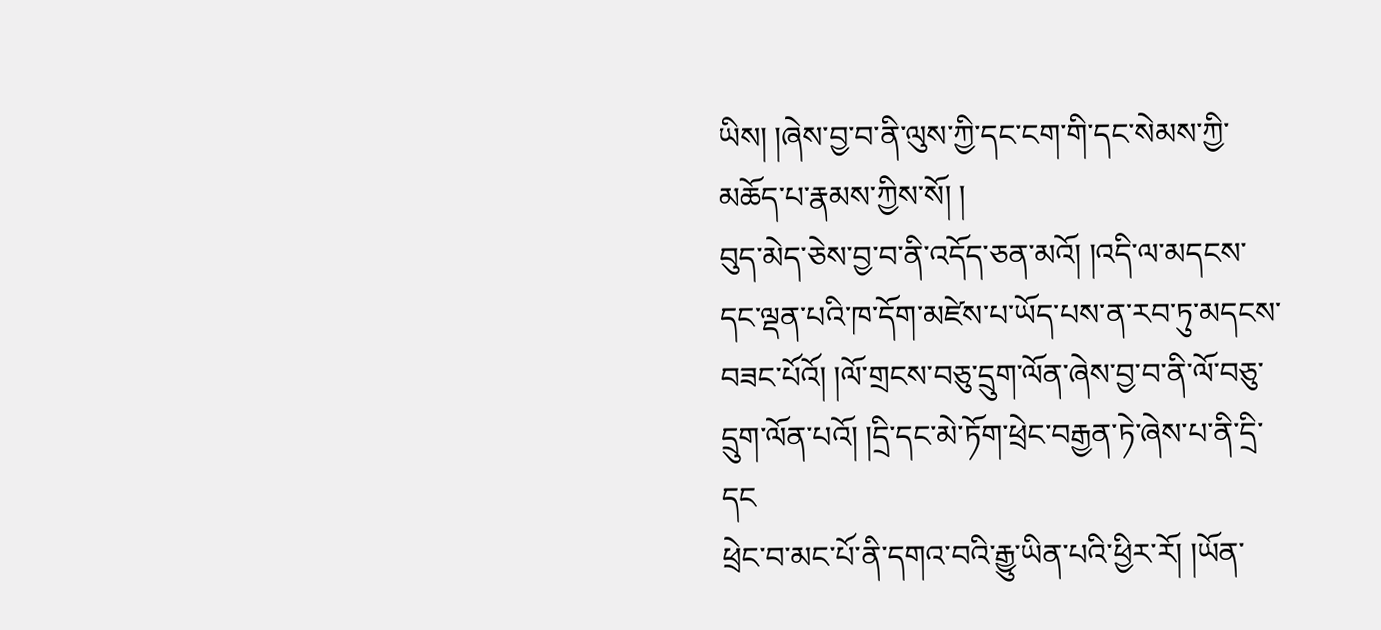ཡིས། །ཞེས་བྱ་བ་ནི་ལུས་ཀྱི་དང་ངག་གི་དང་སེམས་ཀྱི་མཆོད་པ་རྣམས་ཀྱིས་སོ། །
བུད་མེད་ཅེས་བྱ་བ་ནི་འདོད་ཅན་མའོ། །འདི་ལ་མདངས་དང་ལྡན་པའི་ཁ་དོག་མཛེས་པ་ཡོད་པས་ན་རབ་ཏུ་མདངས་བཟང་པོའོ། །ལོ་གྲངས་བཅུ་དྲུག་ལོན་ཞེས་བྱ་བ་ནི་ལོ་བཅུ་དྲུག་ལོན་པའོ། །དྲི་དང་མེ་ཏོག་ཕྲེང་བརྒྱན་ཏེ་ཞེས་པ་ནི་དྲི་དང
ཕྲེང་བ་མང་པོ་ནི་དགའ་བའི་རྒྱུ་ཡིན་པའི་ཕྱིར་རོ། །ཡོན་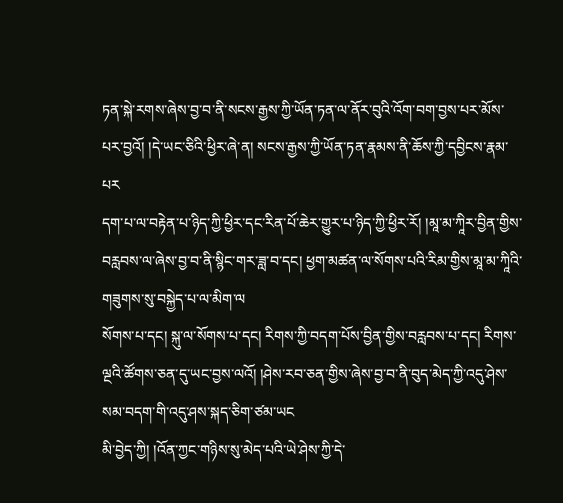ཏན་སྐེ་རགས་ཞེས་བྱ་བ་ནི་སངས་རྒྱས་ཀྱི་ཡོན་ཏན་ལ་ནོར་བུའི་འོག་བག་བྱས་པར་མོས་པར་བྱའོ། །དེ་ཡང་ཅིའི་ཕྱིར་ཞེ་ན། སངས་རྒྱས་ཀྱི་ཡོན་ཏན་རྣམས་ནི་ཆོས་ཀྱི་དབྱིངས་རྣམ་པར
དག་པ་ལ་བརྟེན་པ་ཉིད་ཀྱི་ཕྱིར་དང་རིན་པོ་ཆེར་གྱུར་པ་ཉིད་ཀྱི་ཕྱིར་རོ། །མཱ་མ་ཀཱིར་བྱིན་གྱིས་བརླབས་ལ་ཞེས་བྱ་བ་ནི་སྙིང་གར་ཟླ་བ་དང། ཕྱག་མཚན་ལ་སོགས་པའི་རིམ་གྱིས་མཱ་མ་ཀཱིའི་གཟུགས་སུ་བསྐྱེད་པ་ལ་མིག་ལ
སོགས་པ་དང། སྐུ་ལ་སོགས་པ་དང། རིགས་ཀྱི་བདག་པོས་བྱིན་གྱིས་བརླབས་པ་དང། རིགས་ལྔའི་ཚོགས་ཅན་དུ་ཡང་བྱས་ལའོ། །ཤེས་རབ་ཅན་གྱིས་ཞེས་བྱ་བ་ནི་བུད་མེད་ཀྱི་འདུ་ཤེས་སམ་བདག་གི་འདུ་ཤས་སྐད་ཅིག་ཙམ་ཡང
མི་བྱེད་ཀྱི། །འོན་ཀྱང་གཉིས་སུ་མེད་པའི་ཡེ་ཤེས་ཀྱི་དེ་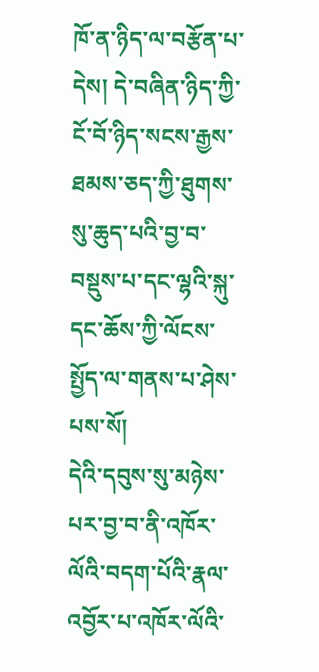ཁོ་ན་ཉིད་ལ་བརྩོན་པ་དེས། དེ་བཞིན་ཉིད་ཀྱི་ངོ་བོ་ཉིད་སངས་རྒྱས་ཐམས་ཅད་ཀྱི་ཐུགས་སུ་ཆུད་པའི་བྱ་བ་བསྡུས་པ་དང་ལྷའི་སྐུ་དང་ཆོས་ཀྱི་ལོངས་སྤྱོད་ལ་གནས་པ་ཤེས་པས་སོ།
དེའི་དབུས་སུ་མཉེས་པར་བྱ་བ་ནི་འཁོར་ལོའི་བདག་པོའི་རྣལ་འབྱོར་པ་འཁོར་ལོའི་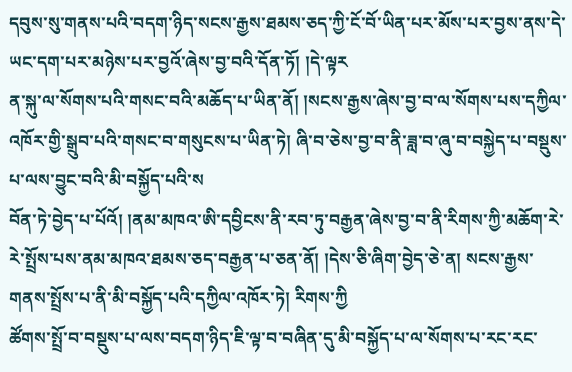དབུས་སུ་གནས་པའི་བདག་ཉིད་སངས་རྒྱས་ཐམས་ཅད་ཀྱི་ངོ་བོ་ཡིན་པར་མོས་པར་བྱས་ནས་དེ་ཡང་དག་པར་མཉེས་པར་བྱའོ་ཞེས་བྱ་བའི་དོན་ཏོ། །དེ་ལྟར
ན་སྐུ་ལ་སོགས་པའི་གསང་བའི་མཆོད་པ་ཡིན་ནོ། །སངས་རྒྱས་ཞེས་བྱ་བ་ལ་སོགས་པས་དཀྱིལ་འཁོར་གྱི་སྒྲུབ་པའི་གསང་བ་གསུངས་པ་ཡིན་ཏེ། ཞི་བ་ཅེས་བྱ་བ་ནི་ཟླ་བ་ཞུ་བ་བསྐྱེད་པ་བསྡུས་པ་ལས་བྱུང་བའི་མི་བསྐྱོད་པའི་ས
བོན་ཏེ་བྱེད་པ་པོའོ། །ནམ་མཁའ་ཨི་དབྱིངས་ནི་རབ་ཏུ་བརྒྱན་ཞེས་བྱ་བ་ནི་རིགས་ཀྱི་མཆོག་རེ་རེ་སྤྲོས་པས་ནམ་མཁའ་ཐམས་ཅད་བརྒྱན་པ་ཅན་ནོ། །དེས་ཅི་ཞིག་བྱེད་ཅེ་ན། སངས་རྒྱས་གནས་སྤྲོས་པ་ནི་མི་བསྐྱོད་པའི་དཀྱིལ་འཁོར་ཏེ། རིགས་ཀྱི
ཚོགས་སྤྲོ་བ་བསྡུས་པ་ལས་བདག་ཉིད་ཇི་ལྟ་བ་བཞིན་དུ་མི་བསྐྱོད་པ་ལ་སོགས་པ་རང་རང་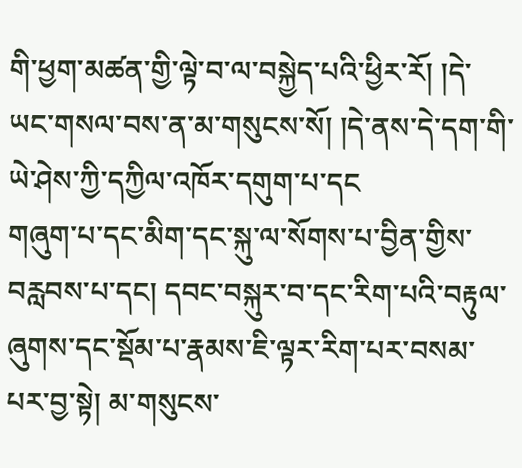གི་ཕྱག་མཚན་གྱི་ལྟེ་བ་ལ་བསྐྱེད་པའི་ཕྱིར་རོ། །དེ་ཡང་གསལ་བས་ན་མ་གསུངས་སོ། །དེ་ནས་དེ་དག་གི་ཡེ་ཤེས་ཀྱི་དཀྱིལ་འཁོར་དགུག་པ་དང
གཞུག་པ་དང་མིག་དང་སྐུ་ལ་སོགས་པ་བྱིན་གྱིས་བརླབས་པ་དང། དབང་བསྐུར་བ་དང་རིག་པའི་བརྟུལ་ཞུགས་དང་སྡོམ་པ་རྣམས་ཇི་ལྟར་རིག་པར་བསམ་པར་བྱ་སྟེ། མ་གསུངས་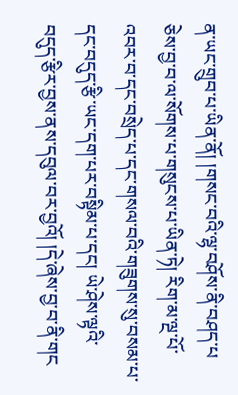ན་ཡང་གྲུབ་པ་ཡིན་ནོ། །གསང་བའི་ལྷ་བཤོས་ནི་བཤད་པ
ཅེས་བྱ་བ་ལ་སོགས་པ་གསུངས་པ་ཡིན་ཏེ། རིག་མ་ལྔ་པོ་འབར་བ་དང་བསྲེད་པ་དང་གསལ་བའི་གཟུགས་སུ་བསམ་པ་དང་བདུད་རྩི་ཡང་དག་པར་བསྟིམ་པ་དང། ཡེ་ཤེས་ལྟའི་བདུད་རྩིར་བྱས་ནས་དབུལ་བར་བྱའོ། །དེ་ཞེས་བྱ་བ་ནི་གང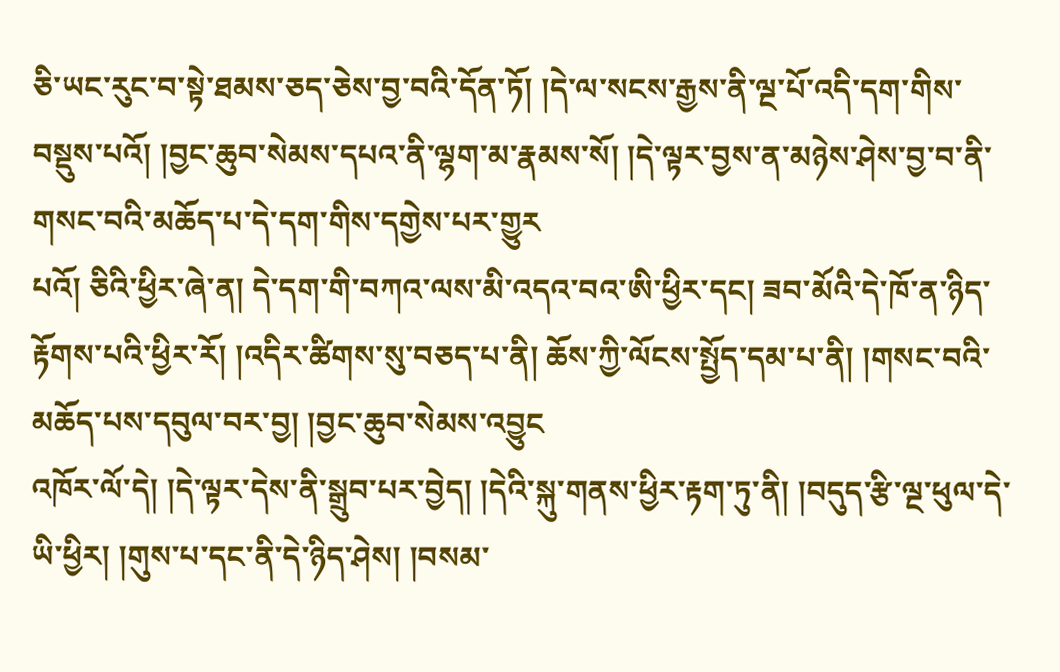ཅི་ཡང་རུང་བ་སྟེ་ཐམས་ཅད་ཅེས་བྱ་བའི་དོན་ཏོ། །དེ་ལ་སངས་རྒྱས་ནི་ལྔ་པོ་འདི་དག་གིས་བསྡུས་པའོ། །བྱང་ཆུབ་སེམས་དཔའ་ནི་ལྷག་མ་རྣམས་སོ། །དེ་ལྟར་བྱས་ན་མཉེས་ཤེས་བྱ་བ་ནི་གསང་བའི་མཆོད་པ་དེ་དག་གིས་དགྱེས་པར་གྱུར
པའོ། ཅིའི་ཕྱིར་ཞེ་ན། དེ་དག་གི་བཀའ་ལས་མི་འདའ་བའ་ཨི་ཕྱིར་དང། ཟབ་མོའི་དེ་ཁོ་ན་ཉིད་རྟོགས་པའི་ཕྱིར་རོ། །འདིར་ཚིགས་སུ་བཅད་པ་ནི། ཆོས་ཀྱི་ལོངས་སྤྱོད་དམ་པ་ནི། །གསང་བའི་མཆོད་པས་དབུལ་བར་བྱ། །བྱང་ཆུབ་སེམས་འབྱུང
འཁོར་ལོ་དེ། །དེ་ལྟར་དེས་ནི་སྒྲུབ་པར་བྱེད། །དེའི་སྐུ་གནས་ཕྱིར་རྟག་ཏུ་ནི། །བདུད་རྩི་ལྔ་ཕུལ་དེ་ཡི་ཕྱིར། །གུས་པ་དང་ནི་དེ་ཉིད་ཤེས། །བསམ་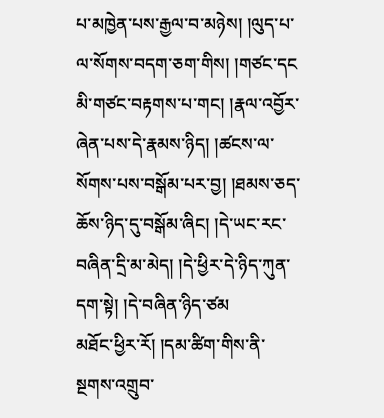པ་མཁྱེན་པས་རྒྱལ་བ་མཉེས། །ལུད་པ་ལ་སོགས་བདག་ཅག་གིས། །གཙང་དང
མི་གཙང་བརྟགས་པ་གང། །རྣལ་འབྱོར་ཞེན་པས་དེ་རྣམས་ཉིད། །ཚངས་ལ་སོགས་པས་བསྒོམ་པར་བྱ། །ཐམས་ཅད་ཆོས་ཉིད་དུ་བསྒོམ་ཞིང། །དེ་ཡང་རང་བཞིན་དྲི་མ་མེད། །དེ་ཕྱིར་དེ་ཉིད་ཀུན་དག་སྟེ། །དེ་བཞིན་ཉིད་ཙམ
མཐོང་ཕྱིར་རོ། །དམ་ཚིག་གིས་ནི་སྔགས་འགྲུབ་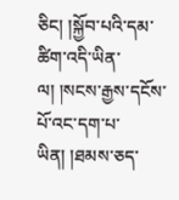ཅིང། །སྐྱོབ་པའི་དམ་ཚིག་འདི་ཡིན་ལ། །སངས་རྒྱས་དངོས་པོ་འང་དག་པ་ཡིན། །ཐམས་ཅད་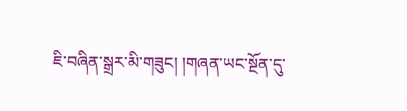ཇི་བཞིན་སྒྲར་མི་གཟུང། །གཞན་ཡང་སྔོན་དུ་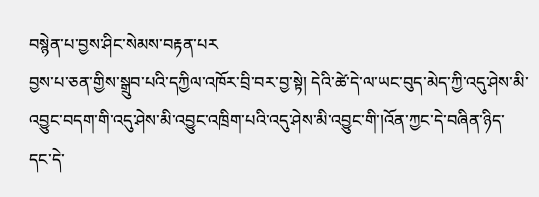བསྙེན་པ་བྱས་ཤིང་སེམས་བརྟན་པར
བྱས་པ་ཅན་གྱིས་སྒྲུབ་པའི་དཀྱིལ་འཁོར་བྲི་བར་བྱ་སྟེ། དེའི་ཚེ་དེ་ལ་ཡང་བུད་མེད་ཀྱི་འདུ་ཤེས་མི་འབྱུང་བདག་གི་འདུ་ཤེས་མི་འབྱུང་འཁྲིག་པའི་འདུ་ཤེས་མི་འབྱུང་གི་།འོན་ཀྱང་དེ་བཞིན་ཉིད་དང་དེ་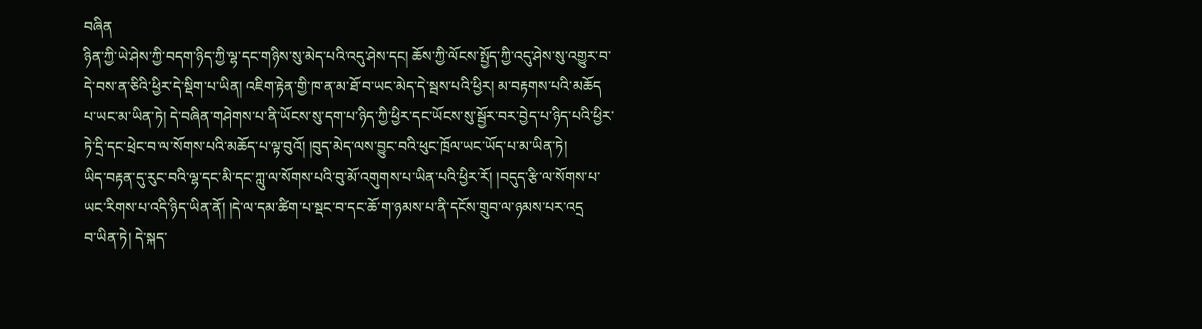བཞིན
ཉིན་ཀྱི་ཡེ་ཤེས་ཀྱི་བདག་ཉིད་ཀྱི་ལྷ་དང་གཉིས་སུ་མེད་པའི་འདུ་ཤེས་དང། ཆོས་ཀྱི་ལོངས་སྤྱོད་ཀྱི་འདུ་ཤེས་སུ་འགྱུར་བ་དེ་བས་ན་ཅིའི་ཕྱིར་དེ་སྡིག་པ་ཡིན། འཇིག་རྟེན་གྱི་ཁ་ན་མ་ཐོ་བ་ཡང་མེད་དེ་སྦས་པའི་ཕྱིར། མ་བརྟགས་པའི་མཆོད
པ་ཡང་མ་ཡིན་ཏེ། དེ་བཞིན་གཤེགས་པ་ནི་ཡོངས་སུ་དག་པ་ཉིད་ཀྱི་ཕྱིར་དང་ཡོངས་སུ་སྦྱོར་བར་བྱེད་པ་ཉིད་པའི་ཕྱིར་ཏེ་དྲི་དང་ཕྲེང་བ་ལ་སོགས་པའི་མཆོད་པ་ལྟ་བུའོ། །བུད་མེད་ལས་བྱུང་བའི་ཕུང་ཁྲོལ་ཡང་ཡོད་པ་མ་ཡིན་ཏེ།
ཡིད་བརྟན་དུ་རུང་བའི་ལྷ་དང་མི་དང་ཀླུ་ལ་སོགས་པའི་བུ་མོ་འགུགས་པ་ཡིན་པའི་ཕྱིར་རོ། །བདུད་རྩི་ལ་སོགས་པ་ཡང་རིགས་པ་འདི་ཉིད་ཡིན་ནོ། །དེ་ལ་དམ་ཚིག་པ་སྡང་བ་དང་ཆོ་ག་ཉམས་པ་ནི་དངོས་གྲུབ་ལ་ཉམས་པར་འདྲ
བ་ཡིན་ཏེ། དེ་སྐད་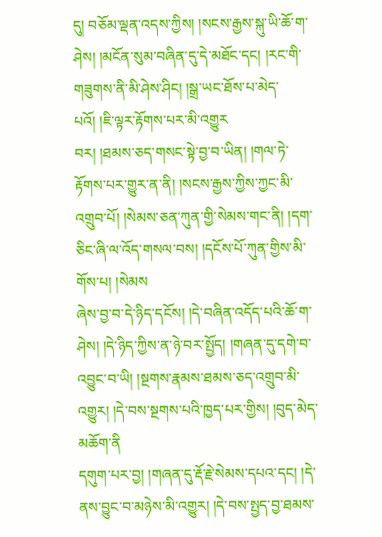དུ། བཅོམ་ལྡན་འདས་ཀྱིས། །སངས་རྒྱས་སྐུ་ཡི་ཆོ་ག་ཤེས། །མངོན་སུམ་བཞིན་དུ་དེ་མཐོང་དང། །རང་གི་གཟུགས་ནི་མི་ཤེས་ཤིང། །སྒྲ་ཡང་ཐོས་པ་མེད་པའོ། །ཇི་ལྟར་རྟོགས་པར་མི་འགྱུར
བར། །ཐམས་ཅད་གསང་སྟེ་བྱ་བ་ཡིན། །གལ་ཏེ་རྟོགས་པར་གྱུར་ན་ནི། །སངས་རྒྱས་ཀྱིས་ཀྱང་མི་འགྲུབ་པོ། །སེམས་ཅན་ཀུན་གྱི་སེམས་གང་ནི། །དག་ཅིང་ཞི་ལ་འོད་གསལ་བས། །དངོས་པོ་ཀུན་གྱིས་མི་གོས་པ། །སེམས
ཞེས་བྱ་བ་དེ་ཉིད་དངོས། །དེ་བཞིན་འདོད་པའི་ཆོ་ག་ཤེས། །དེ་ཉིད་ཀྱིས་ན་ཉེ་བར་སྤྱོད། །གཞན་དུ་དགེ་བ་འབྱུང་བ་ཡི། །སྔགས་རྣམས་ཐམས་ཅད་འགྲུབ་མི་འགྱུར། །དེ་བས་སྔགས་པའི་ཁྱད་པར་གྱིས། །བུད་མེད་མཆོག་ནི
དགུག་པར་བྱ། །གཞན་དུ་རྡོ་རྗེ་སེམས་དཔའ་དང། །དེ་ནས་བྱུང་བ་མཉེས་མི་འགྱུར། །དེ་བས་སྤྱད་བྱ་ཐམས་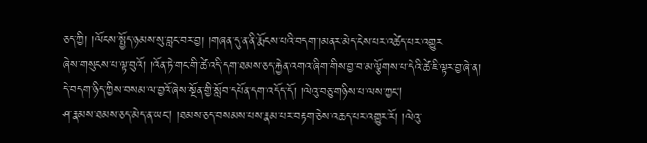ཅད་ཀྱི། །ལོངས་སྤྱོད་ཉམས་སུ་བླང་བར་བྱ། །གཞན་དུ་ན་ནི་རྨོངས་པའི་བདག་།མནར་མེད་ངེས་པར་འཚེད་པར་འགྱུར
ཞེས་གསུངས་པ་ལྟ་བུའོ། །འོན་ཏེ་གང་གི་ཚེ་འདི་དག་ཐམས་ཅད་རྐྱེན་འགའ་ཞིག་གིས་བྱ་བ་མ་ལྕོགས་པ་དེའི་ཚེ་ཇི་ལྟར་བྱ་ཞེ་ན། དེ་བདག་ཉིད་ཀྱིས་བསམ་ལ་བྱའོ་ཞེས་སྔོན་གྱི་སློབ་དཔོན་དག་འདོད་དོ། །ལེའུ་བཅུ་གཉིས་པ་ལས་ཀྱང།
ཤ་རྣམས་ཐམས་ཅད་མེད་ན་ཡང། །ཐམས་ཅད་བསམས་པས་རྣམ་པར་བརྟག་ཅེས་འཆད་པར་འགྱུར་རོ། །ལེའུ་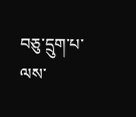བཅུ་དྲུག་པ་ལས་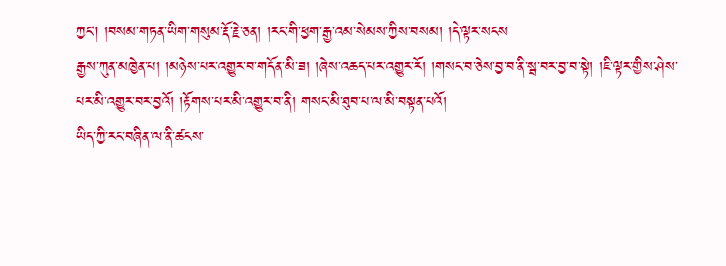ཀྱང། །བསམ་གཏན་ཡིག་གསུམ་རྡོ་རྗེ་ཅན། །རང་གི་ཕྱག་རྒྱ་འམ་སེམས་ཀྱིས་བསམ། །དེ་ལྟར་སངས
རྒྱས་ཀུན་མཁྱེན་པ། །མཉེས་པར་འགྱུར་བ་གདོན་མི་ཟ། །ཞེས་འཆད་པར་འགྱུར་རོ། །གསང་བ་ཅེས་བྱ་བ་ནི་སྦ་བར་བྱ་བ་སྟེ། །ཇི་ལྟར་གྱིས་ཤེས་པར་མི་འགྱུར་བར་བྱའོ། །རྟོགས་པར་མི་འགྱུར་བ་ནི། གསང་མི་ཐུབ་པ་ལ་མི་བསྟན་པའོ།
ཡིད་ཀྱི་རང་བཞིན་ལ་ནི་ཚངས་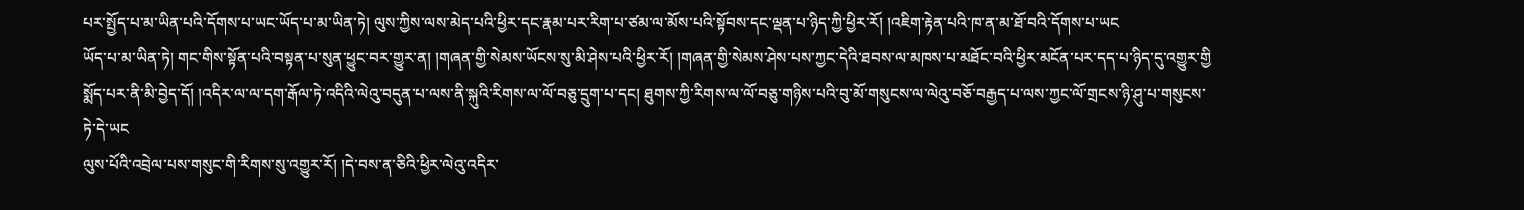པར་སྤྱོད་པ་མ་ཡིན་པའི་དོགས་པ་ཡང་ཡོད་པ་མ་ཡིན་ཏེ། ལུས་ཀྱིས་ལས་མེད་པའི་ཕྱིར་དང་རྣམ་པར་རིག་པ་ཙམ་ལ་མོས་པའི་སྟོབས་དང་ལྡན་པ་ཉིད་ཀྱི་ཕྱིར་རོ། །འཇིག་རྟེན་པའི་ཁ་ན་མ་ཐོ་བའི་དོགས་པ་ཡང
ཡོད་པ་མ་ཡིན་ཏེ། གང་གིས་སྟོན་པའི་བསྟན་པ་སུན་ཕྱུང་བར་གྱུར་ན། །གཞན་གྱི་སེམས་ཡོངས་སུ་མི་ཤེས་པའི་ཕྱིར་རོ། །གཞན་གྱི་སེམས་ཤེས་པས་ཀྱང་དེའི་ཐབས་ལ་མཁས་པ་མཐོང་བའི་ཕྱིར་མངོན་པར་དད་པ་ཉིད་དུ་འགྱུར་གྱི
སྨོད་པར་ནི་མི་བྱེད་དོ། །འདིར་ལ་ལ་དག་རྒོལ་ཏེ་འདིའི་ལེའུ་བདུན་པ་ལས་ནི་སྐུའི་རིགས་ལ་ལོ་བཅུ་དྲུག་པ་དང། ཐུགས་ཀྱི་རིགས་ལ་ལོ་བཅུ་གཉིས་པའི་བུ་མོ་གསུངས་ལ་ལེའུ་བཅོ་བརྒྱད་པ་ལས་ཀྱང་ལོ་གྲངས་ཉི་ཤུ་པ་གསུངས་ཏེ་དེ་ཡང
ལུས་པོའི་འབྲེལ་པས་གསུང་གི་རིགས་སུ་འགྱུར་རོ། །དེ་བས་ན་ཅིའི་ཕྱིར་ལེའུ་འདིར་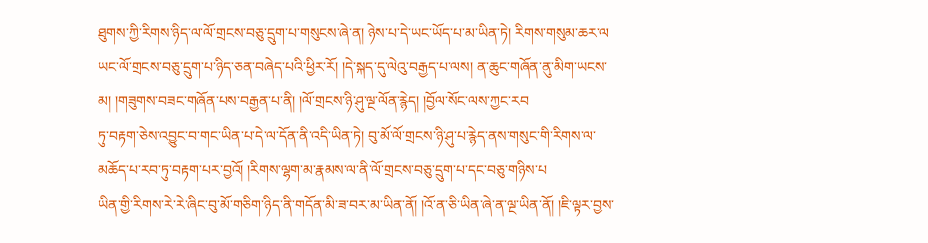ཐུགས་ཀྱི་རིགས་ཉིད་ལ་ལོ་གྲངས་བཅུ་དྲུག་པ་གསུངས་ཞེ་ན། ཉེས་པ་དེ་ཡང་ཡོད་པ་མ་ཡིན་ཏེ། རིགས་གསུམ་ཆར་ལ
ཡང་ལོ་གྲངས་བཅུ་དྲུག་པ་ཉིད་ཅན་བཞེད་པའི་ཕྱིར་རོ། །དེ་སྐད་དུ་ལེའུ་བརྒྱད་པ་ལས། ན་ཆུང་གཞོན་ནུ་མིག་ཡངས་མ། །གཟུགས་བཟང་གཞོན་པས་བརྒྱན་པ་ནི། །ལོ་གྲངས་ཉི་ཤུ་ལྔ་ལོན་རྙེད། །བྱོལ་སོང་ལས་ཀྱང་རབ
ཏུ་བརྟག་ཅེས་འབྱུང་བ་གང་ཡིན་པ་དེ་ལ་དོན་ནི་འདི་ཡིན་ཏེ། བུ་མོ་ལོ་གྲངས་ཉི་ཤུ་པ་རྙེད་ནས་གསུང་གི་རིགས་ལ་མཆོད་པ་རབ་ཏུ་བརྟག་པར་བྱའོ། །རིགས་ལྷག་མ་རྣམས་ལ་ནི་ལོ་གྲངས་བཅུ་དྲུག་པ་དང་བཅུ་གཉིས་པ
ཡིན་གྱི་རིགས་རེ་རེ་ཞིང་བུ་མོ་གཅིག་ཉིད་ནི་གདོན་མི་ཟ་བར་མ་ཡིན་ནོ། །འོ་ན་ཅི་ཡིན་ཞེ་ན་ལྔ་ཡིན་ནོ། །ཇི་ལྟར་བྱས་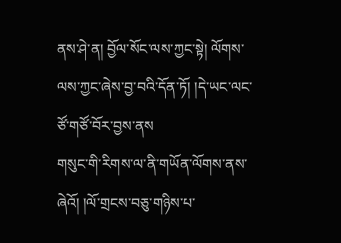ནས་ཤེ་ན། བྱོལ་སོང་ལས་ཀྱང་སྟེ། ལོགས་ལས་ཀྱང་ཞེས་བྱ་བའི་དོན་ཏོ། །དེ་ཡང་ལང་ཙོ་གཙོ་བོར་བྱས་ནས
གསུང་གི་རིགས་ལ་ནི་གཡོན་ལོགས་ནས་ཞེའོ། །ལོ་གྲངས་བཅུ་གཉིས་པ་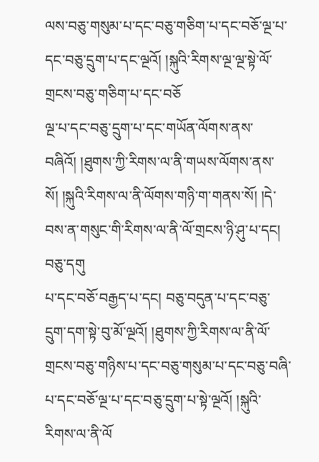ལས་བཅུ་གསུམ་པ་དང་བཅུ་གཅིག་པ་དང་བཅོ་ལྔ་པ་དང་བཅུ་དྲུག་པ་དང་ལྔའོ། །སྐུའི་རིགས་ལྔ་ལྔ་སྟེ་ལོ་གྲངས་བཅུ་གཅིག་པ་དང་བཅོ
ལྔ་པ་དང་བཅུ་དྲུག་པ་དང་གཡོན་ལོགས་ནས་བཞིའོ། །ཐུགས་ཀྱི་རིགས་ལ་ནི་གཡས་ལོགས་ནས་སོ། །སྐུའི་རིགས་ལ་ནི་ལོགས་གཉི་ག་གནས་སོ། །དེ་བས་ན་གསུང་གི་རིགས་ལ་ནི་ལོ་གྲངས་ཉི་ཤུ་པ་དང། བཅུ་དགུ
པ་དང་བཅོ་བརྒྱད་པ་དང། བཅུ་བདུན་པ་དང་བཅུ་དྲུག་དག་སྟེ་བུ་མོ་ལྔའོ། །ཐུགས་ཀྱི་རིགས་ལ་ནི་ལོ་གྲངས་བཅུ་གཉིས་པ་དང་བཅུ་གསུམ་པ་དང་བཅུ་བཞི་པ་དང་བཅོ་ལྔ་པ་དང་བཅུ་དྲུག་པ་སྟེ་ལྔའོ། །སྐུའི་རིགས་ལ་ནི་ལོ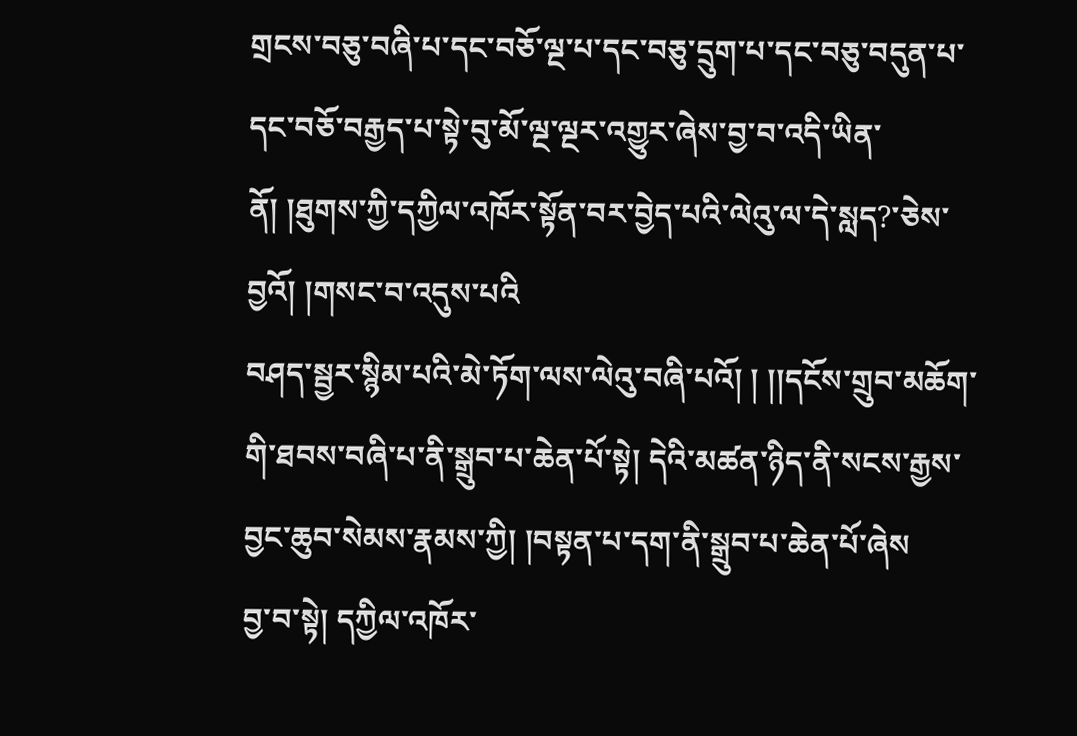གྲངས་བཅུ་བཞི་པ་དང་བཅོ་ལྔ་པ་དང་བཅུ་དྲུག་པ་དང་བཅུ་བདུན་པ་དང་བཅོ་བརྒྱད་པ་སྟེ་བུ་མོ་ལྔ་ལྔར་འགྱུར་ཞེས་བྱ་བ་འདི་ཡིན་ནོ། །ཐུགས་ཀྱི་དཀྱིལ་འཁོར་སྟོན་བར་བྱེད་པའི་ལེའུ་ལ་དེ་སླད?་ཅེས་བྱའོ། །གསང་བ་འདུས་པའི
བཤད་སྦྱར་སྙིམ་པའི་མེ་ཏོག་ལས་ལེའུ་བཞི་པའོ། ། །།དངོས་གྲུབ་མཆོག་གི་ཐབས་བཞི་པ་ནི་སྒྲུབ་པ་ཆེན་པོ་སྟེ། དེའི་མཚན་ཉིད་ནི་སངས་རྒྱས་བྱང་ཆུབ་སེམས་རྣམས་ཀྱི། །བསྟན་པ་དག་ནི་སྒྲུབ་པ་ཆེན་པོ་ཞེས
བྱ་བ་སྟེ། དཀྱིལ་འཁོར་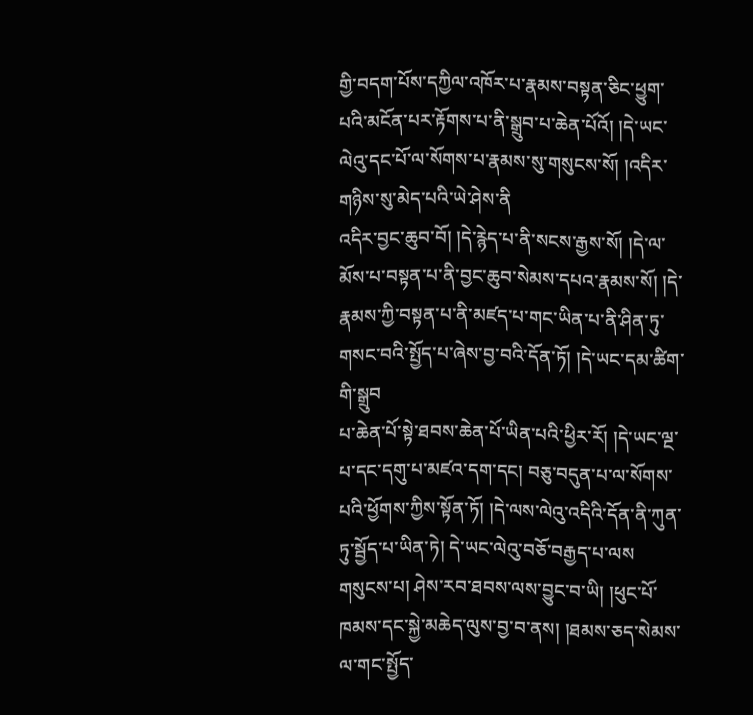གྱི་བདག་པོས་དཀྱིལ་འཁོར་པ་རྣམས་བསྟན་ཅིང་ཕྱུག་པའི་མངོན་པར་རྟོགས་པ་ནི་སྒྲུབ་པ་ཆེན་པོའོ། །དེ་ཡང་ལེའུ་དང་པོ་ལ་སོགས་པ་རྣམས་སུ་གསུངས་སོ། །འདིར་གཉིས་སུ་མེད་པའི་ཡེ་ཤེས་ནི
འདིར་བྱང་ཆུབ་བོ། །དེ་རྙེད་པ་ནི་སངས་རྒྱས་སོ། །དེ་ལ་མོས་པ་བསྟན་པ་ནི་བྱང་ཆུབ་སེམས་དཔའ་རྣམས་སོ། །དེ་རྣམས་ཀྱི་བསྟན་པ་ནི་མཛད་པ་གང་ཡིན་པ་ནི་ཤིན་ཏུ་གསང་བའི་སྤྱོད་པ་ཞེས་བྱ་བའི་དོན་ཏོ། །དེ་ཡང་དམ་ཚིག་གི་སྒྲུབ
པ་ཆེན་པོ་སྟེ་ཐབས་ཆེན་པོ་ཡིན་པའི་ཕྱིར་རོ། །དེ་ཡང་ལྔ་པ་དང་དགུ་པ་མཛའ་དག་དང། བཅུ་བདུན་པ་ལ་སོགས་པའི་ཕྱོགས་ཀྱིས་སྟོན་ཏོ། །དེ་ལས་ལེའུ་འདིའི་དོན་ནི་ཀུན་ཏུ་སྦྱོད་པ་ཡིན་ཏེ། དེ་ཡང་ལེའུ་བཅོ་བརྒྱད་པ་ལས
གསུངས་པ། ཤེས་རབ་ཐབས་ལས་བྱུང་བ་ཡི། །ཕུང་པོ་ཁམས་དང་སྐྱེ་མཆེད་ལུས་བྱ་བ་ནས། །ཐམས་ཅད་སེམས་ལ་གང་སྤྱོད་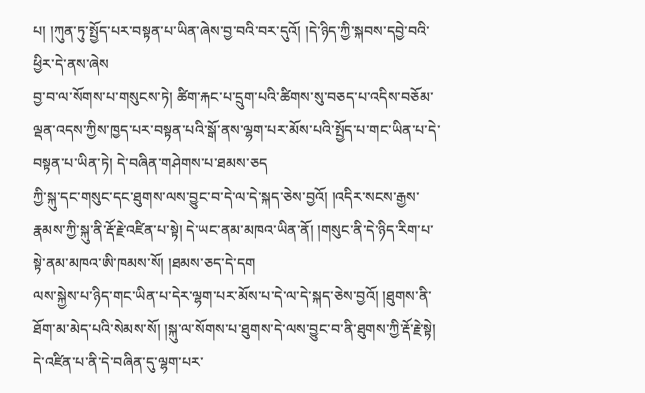པ། །ཀུན་ཏུ་སྤྱོད་པར་བསྟན་པ་ཡིན་ཞེས་བྱ་བའི་བར་དུའོ། །དེ་ཉིད་ཀྱི་སྐབས་དབྱེ་བའི་ཕྱིར་དེ་ནས་ཞེས
བྱ་བ་ལ་སོགས་པ་གསུངས་ཏེ། ཚིག་རྐང་པ་དྲུག་པའི་ཚིགས་སུ་བཅད་པ་འདིས་བཅོམ་ལྡན་འདས་ཀྱིས་ཁྱད་པར་བསྟན་པའི་སྒོ་ནས་ལྷག་པར་མོས་པའི་སྤྱོད་པ་གང་ཡིན་པ་དེ་བསྟན་པ་ཡིན་ཏེ། དེ་བཞིན་གཤེགས་པ་ཐམས་ཅད
ཀྱི་སྐུ་དང་གསུང་དང་ཐུགས་ལས་བྱུང་བ་དེ་ལ་དེ་སྐད་ཅེས་བྱའོ། །འདིར་སངས་རྒྱས་རྣམས་ཀྱི་སྐུ་ནི་རྡོ་རྗེ་འཛིན་པ་སྟེ། དེ་ཡང་ནམ་མཁའ་ཡིན་ནོ། །གསུང་ནི་དེ་ཉིད་རིག་པ་སྟེ་ནམ་མཁའ་ཨི་ཁམས་སོ། །ཐམས་ཅད་དེ་དག
ལས་སྐྱེས་པ་ཉིད་གང་ཡིན་པ་དེར་ལྷག་པར་མོས་པ་དེ་ལ་དེ་སྐད་ཅེས་བྱའོ། །ཐུགས་ནི་ཐོག་མ་མེད་པའི་སེམས་སོ། །སྐུ་ལ་སོགས་པ་ཐུགས་དེ་ལས་བྱུང་བ་ནི་ཐུགས་ཀྱི་རྡོ་རྗེ་སྟེ། དེ་འཛིན་པ་ནི་དེ་བཞིན་དུ་ལྷག་པར་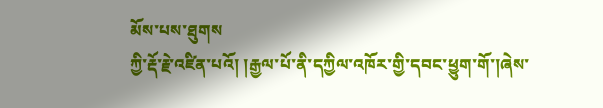མོས་པས་ཐུགས
ཀྱི་རྡོ་རྗེ་འཛིན་པའོ། །རྒྱལ་པོ་ནི་དཀྱིལ་འཁོར་གྱི་དབང་ཕྱུག་གོ་།ཞེས་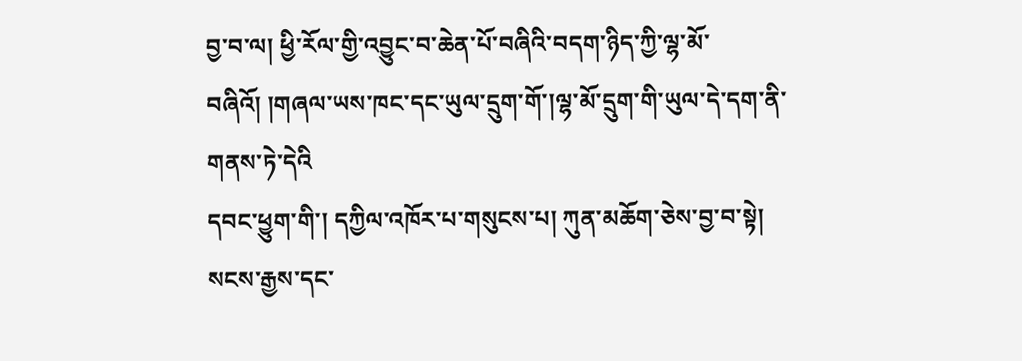བྱ་བ་ལ། ཕྱི་རོལ་གྱི་འབྱུང་བ་ཆེན་པོ་བཞིའི་བདག་ཉིད་ཀྱི་ལྷ་མོ་བཞིའོ། །གཞལ་ཡས་ཁང་དང་ཡུལ་དྲུག་གོ་།ལྷ་མོ་དྲུག་གི་ཡུལ་དེ་དག་ནི་གནས་ཏེ་དེའི
དབང་ཕྱུག་གི་། དཀྱིལ་འཁོར་པ་གསུངས་པ། ཀུན་མཆོག་ཅེས་བྱ་བ་སྟེ། སངས་རྒྱས་དང་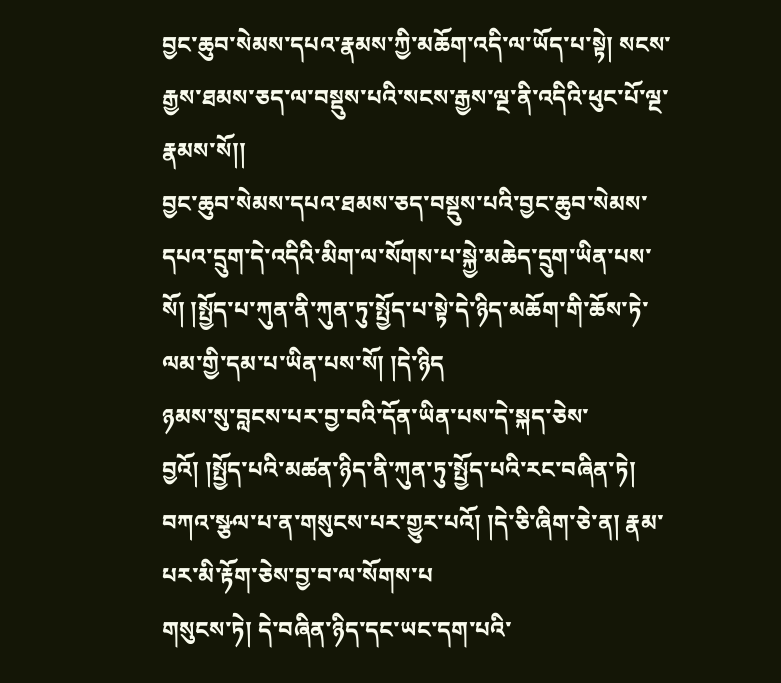བྱང་ཆུབ་སེམས་དཔའ་རྣམས་ཀྱི་མཆོག་འདི་ལ་ཡོད་པ་སྟེ། སངས་རྒྱས་ཐམས་ཅད་ལ་བསྡུས་པའི་སངས་རྒྱས་ལྔ་ནི་འདིའི་ཕུང་པོ་ལྔ་རྣམས་སོ།།
བྱང་ཆུབ་སེམས་དཔའ་ཐམས་ཅད་བསྡུས་པའི་བྱང་ཆུབ་སེམས་དཔའ་དྲུག་དེ་འདིའི་མིག་ལ་སོགས་པ་སྐྱེ་མཆེད་དྲུག་ཡིན་པས་སོ། །སྤྱོད་པ་ཀུན་ནི་ཀུན་ཏུ་སྤྱོད་པ་སྟེ་དེ་ཉིད་མཆོག་གི་ཆོས་ཏེ་ལམ་གྱི་དམ་པ་ཡིན་པས་སོ། །དེ་ཉིད
ཉམས་སུ་བླངས་པར་བྱ་བའི་དོན་ཡིན་པས་དེ་སྐད་ཅེས་བྱའོ། །སྤྱོད་པའི་མཚན་ཉིད་ནི་ཀུན་ཏུ་སྤྱོད་པའི་རང་བཞིན་ཏེ། བཀའ་སྩལ་པ་ན་གསུངས་པར་གྱུར་པའོ། །དེ་ཅི་ཞིག་ཅེ་ན། རྣམ་པར་མི་རྟོག་ཅེས་བྱ་བ་ལ་སོགས་པ
གསུངས་ཏེ། དེ་བཞིན་ཉིད་དང་ཡང་དག་པའི་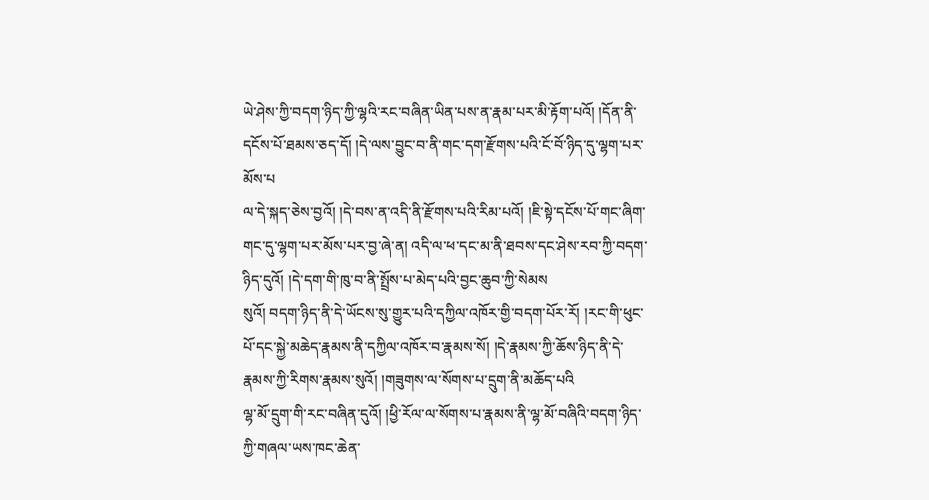ཡེ་ཤེས་ཀྱི་བདག་ཉིད་ཀྱི་ལྷའི་རང་བཞིན་ཡིན་པས་ན་རྣམ་པར་མི་རྟོག་པའོ། །དོན་ནི་དངོས་པོ་ཐམས་ཅད་དོ། །དེ་ལས་བྱུང་བ་ནི་གང་དག་རྫོགས་པའི་ངོ་བོ་ཉིད་དུ་ལྷག་པར་མོས་པ
ལ་དེ་སྐད་ཅེས་བྱའོ། །དེ་བས་ན་འདི་ནི་རྫོགས་པའི་རིམ་པའོ། །ཇི་སྟེ་དངོས་པོ་གང་ཞིག་གང་དུ་ལྷག་པར་མོས་པར་བྱ་ཞེ་ན། འདི་ལ་ཕ་དང་མ་ནི་ཐབས་དང་ཤེས་རབ་ཀྱི་བདག་ཉིད་དུའོ། །དེ་དག་གི་ཁུ་བ་ནི་སྤྲོས་པ་མེད་པའི་བྱང་ཆུབ་ཀྱི་སེམས
སུའོ། བདག་ཉིད་ནི་དེ་ཡོངས་སུ་གྱུར་པའི་དཀྱིལ་འཁོར་གྱི་བདག་པོར་རོ། །རང་གི་ཕུང་པོ་དང་སྐྱེ་མཆེད་རྣམས་ནི་དཀྱིལ་འཁོར་བ་རྣམས་སོ། །དེ་རྣམས་ཀྱི་ཆོས་ཉིད་ནི་དེ་རྣམས་ཀྱི་རིགས་རྣམས་སུའོ། །གཟུགས་ལ་སོགས་པ་དྲུག་ནི་མཆོད་པའི
ལྷ་མོ་དྲུག་གི་རང་བཞིན་དུའོ། །ཕྱི་རོལ་ལ་སོགས་པ་རྣམས་ནི་ལྷ་མོ་བཞིའི་བདག་ཉིད་ཀྱི་གཞལ་ཡས་ཁང་ཆེན་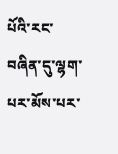པོའི་རང་བཞིན་དུ་ལྷག་པར་མོས་པར་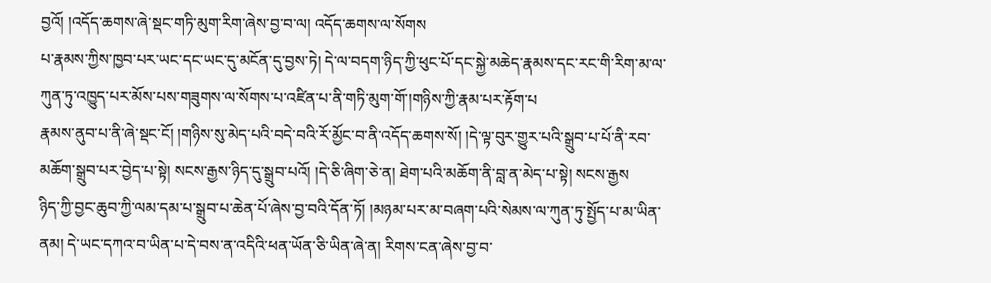བྱའོ། །འདོད་ཆགས་ཞེ་སྡང་གཏི་མུག་རིག་ཞེས་བྱ་བ་ལ། འདོད་ཆགས་ལ་སོགས
པ་རྣམས་ཀྱིས་ཁྱབ་པར་ཡང་དང་ཡང་དུ་མངོན་དུ་བྱས་ཏེ། དེ་ལ་བདག་ཉིད་ཀྱི་ཕུང་པོ་དང་སྐྱེ་མཆེད་རྣམས་དང་རང་གི་རིག་མ་ལ་ཀུན་ཏུ་འཁྱུད་པར་མོས་པས་གཟུགས་ལ་སོགས་པ་འཛིན་པ་ནི་གཏི་མུག་གོ་།གཉིས་ཀྱི་རྣམ་པར་རྟོག་པ
རྣམས་ནུབ་པ་ནི་ཞེ་སྡང་ངོ། །གཉིས་སུ་མེད་པའི་བདེ་བའི་རོ་མྱོང་བ་ནི་འདོད་ཆགས་སོ། །དེ་ལྟ་བུར་གྱུར་པའི་སྒྲུབ་པ་པོ་ནི་རབ་མཆོག་སྒྲུབ་པར་བྱེད་པ་སྟེ། སངས་རྒྱས་ཉིད་དུ་སྒྲུབ་པའོ། །དེ་ཅི་ཞིག་ཅེ་ན། ཐེག་པའི་མཆོག་ནི་བླ་ན་མེད་པ་སྟེ། སངས་རྒྱས
ཉིད་ཀྱི་བྱང་ཆུབ་ཀྱི་ལམ་དམ་པ་སྒྲུབ་པ་ཆེན་པོ་ཞེས་བྱ་བའི་དོན་ཏོ། །མཉམ་པར་མ་བཞག་པའི་སེམས་ལ་ཀུན་ཏུ་སྤྱོད་པ་མ་ཡིན་ནམ། དེ་ཡང་དཀའ་བ་ཡིན་པ་དེ་བས་ན་འདིའི་ཕན་ཡོན་ཅི་ཡིན་ཞེ་ན། རིགས་ངན་ཞེས་བྱ་བ་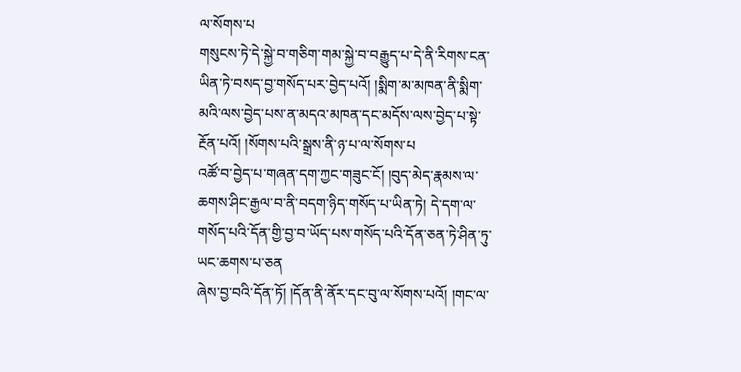ལ་སོགས་པ
གསུངས་ཏེ་དེ་སྐྱེ་བ་གཅིག་གམ་སྐྱེ་བ་བརྒྱུད་པ་དེ་ནི་རིགས་ངན་ཡིན་ཏེ་བསད་བྱ་གསོད་པར་བྱེད་པའོ། །སྨིག་མ་མཁན་ནི་སྨིག་མའི་ལས་བྱེད་པས་ན་མདའ་མཁན་དང་མདོས་ལས་བྱེད་པ་སྟེ་རྔོན་པའོ། །སོགས་པའི་སྒྲས་ནི་ཉ་པ་ལ་སོགས་པ
འཚོ་བ་བྱེད་པ་གཞན་དག་ཀྱང་གཟུང་ངོ། །བུད་མེད་རྣམས་ལ་ཆགས་ཤིང་རྒྱལ་བ་ནི་བདག་ཉིད་གསོད་པ་ཡིན་ཏེ། དེ་དག་ལ་གསོད་པའི་དོན་གྱི་བྱ་བ་ཡོད་པས་གསོད་པའི་དོན་ཅན་ཏེ་ཤིན་ཏུ་ཡང་ཆགས་པ་ཅན
ཞེས་བྱ་བའི་དོན་ཏོ། །དོན་ནི་ནོར་དང་བུ་ལ་སོགས་པའོ། །གང་ལ་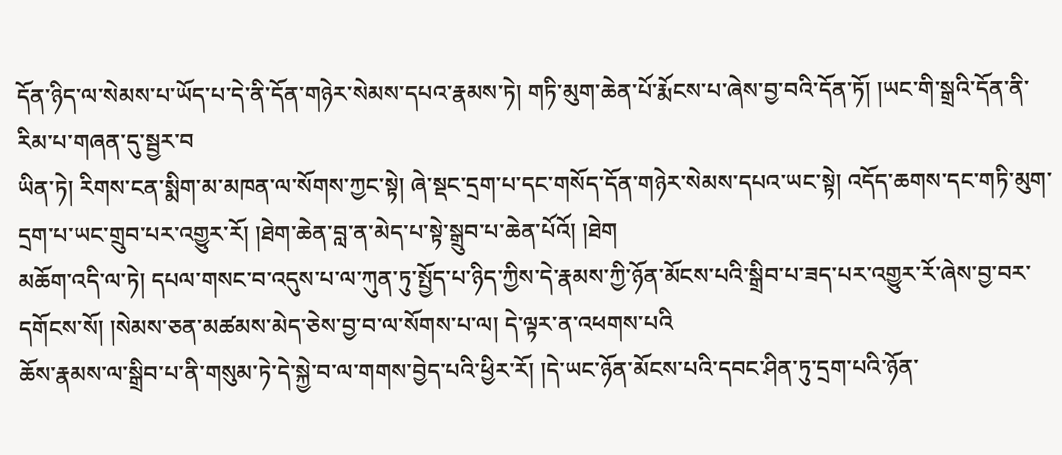དོན་ཉིད་ལ་སེམས་པ་ཡོད་པ་དེ་ནི་དོན་གཉེར་སེམས་དཔའ་རྣམས་ཏེ། གཏི་མུག་ཆེན་པོ་རྨོངས་པ་ཞེས་བྱ་བའི་དོན་ཏོ། །ཡང་གི་སྒྲའི་དོན་ནི་རིམ་པ་གཞན་དུ་སྦྱར་བ
ཡིན་ཏེ། རིགས་ངན་སྨིག་མ་མཁན་ལ་སོགས་ཀྱང་སྟེ། ཞེ་སྡང་དྲག་པ་དང་གསོད་དོན་གཉེར་སེམས་དཔའ་ཡང་སྟེ། འདོད་ཆགས་དང་གཏི་མུག་དྲག་པ་ཡང་གྲུབ་པར་འགྱུར་རོ། །ཐེག་ཆེན་བླ་ན་མེད་པ་སྟེ་སྒྲུབ་པ་ཆེན་པོའོ། །ཐེག
མཆོག་འདི་ལ་ཏེ། དཔལ་གསང་བ་འདུས་པ་ལ་ཀུན་ཏུ་སྤྱོད་པ་ཉིད་ཀྱིས་དེ་རྣམས་ཀྱི་ཉོན་མོངས་པའི་སྒྲིབ་པ་ཟད་པར་འགྱུར་རོ་ཞེས་བྱ་བར་དགོངས་སོ། །སེམས་ཅན་མཚམས་མེད་ཅེས་བྱ་བ་ལ་སོགས་པ་ལ། དེ་ལྟར་ན་འཕགས་པའི
ཆོས་རྣམས་ལ་སྒྲིབ་པ་ནི་གསུམ་ཏེ་དེ་སྐྱེ་བ་ལ་གགས་བྱེད་པའི་ཕྱིར་རོ། །དེ་ཡང་ཉོན་མོངས་པའི་དབང་ཤིན་ཏུ་དྲག་པའི་ཉོན་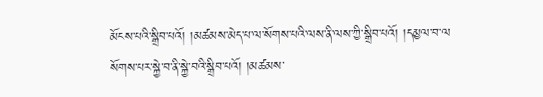མོངས་པའི་སྒྲིབ་པའོ། །མཚམས་མེད་པ་ལ་སོགས་པའི་ལས་ནི་ལས་ཀྱི་སྒྲིབ་པའོ། །དམྱལ་བ་ལ
སོགས་པར་སྐྱེ་བ་ནི་སྐྱེ་བའི་སྒྲིབ་པའོ། །མཚམས་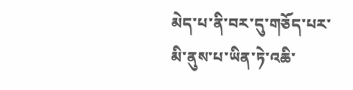མེད་པ་ནི་བར་དུ་གཅོད་པར་མི་ནུས་པ་ཡིན་ཏེ་འཆི་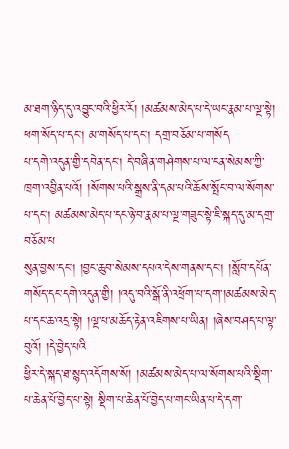མ་ཐག་ཉིད་དུ་འབྱུང་བའི་ཕྱིར་རོ། །མཚམས་མེད་པ་དེ་ཡང་རྣམ་པ་ལྔ་སྟེ། ཕག་སོད་པ་དང། མ་གསོད་པ་དང། དགྲ་བཅོམ་པ་གསོད
པ་དགེ་འདུན་གྱི་དབེན་དང། དེ་བཞིན་གཤེགས་པ་ལ་ངན་སེམས་ཀྱི་ཁྲག་འབྱིན་པའོ། །སོགས་པའི་སྒྲས་ནི་དམ་པའི་ཆོས་སྤོང་བ་ལ་སོགས་པ་དང། མཚམས་མེད་པ་དང་ཉེ་བ་རྣམ་པ་ལྔ་གཟུང་སྟེ་ཇི་སྐད་དུ་མ་དགྲ་བཅོམ་པ
སུན་བྱས་དང། །བྱང་ཆུབ་སེམས་དཔའ་དེས་གནས་དང། །སློབ་དཔོན་གསོད་དང་དགེ་འདུན་གྱི། །འདུ་བའི་སྒོ་ནི་འཕྲོག་པ་དག་།མཚམས་མེད་པ་དང་ཆ་འདྲ་སྟེ། །ལྔ་པ་མཆོད་རྟེན་འཇིགས་པ་ཡིན། །ཞེས་བཤད་པ་ལྟ་བུའོ། །དེ་བྱེད་པའི
ཕྱིར་དེ་སྐད་ཐ་སྙད་འདོགས་སོ། །མཚམས་མེད་པ་ལ་སོགས་པའི་སྡིག་པ་ཆེན་པོ་བྱེད་པ་སྟེ། སྡིག་པ་ཆེན་པོ་བྱེད་པ་གང་ཡིན་པ་དེ་དག་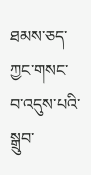ཐམས་ཅད་ཀྱང་གསང་བ་འདུས་པའི་སྒྲུབ་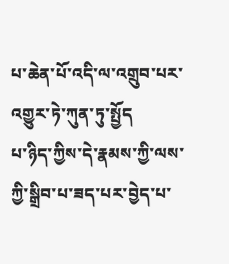པ་ཆེན་པོ་འདི་ལ་འགྲུབ་པར་འགྱུར་ཏེ་ཀུན་ཏུ་སྤྱོད
པ་ཉིད་ཀྱིས་དེ་རྣམས་ཀྱི་ལས་ཀྱི་སྒྲིབ་པ་ཟད་པར་བྱེད་པ་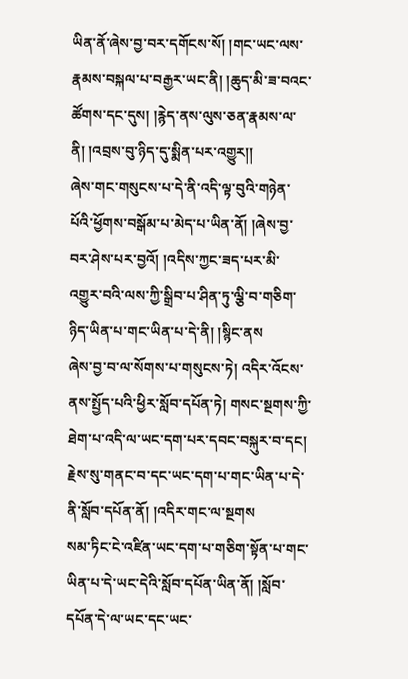ཡིན་ནོ་ཞེས་བྱ་བར་དགོངས་སོ། །གང་ཡང་ལས་རྣམས་བསྐལ་པ་བརྒྱར་ཡང་ནི། །ཆུད་མི་ཟ་བའང་ཚོགས་དང་དུས། །རྙེད་ནས་ལུས་ཅན་རྣམས་ལ་ནི། །འབྲས་བུ་ཉིད་དུ་སྨིན་པར་འགྱུར།།
ཞེས་གང་གསུངས་པ་དེ་ནི་འདི་ལྟ་བུའི་གཉེན་པོའི་ཕྱོགས་བསྒོམ་པ་མེད་པ་ཡིན་ནོ། །ཞེས་བྱ་བར་ཤེས་པར་བྱའོ། །འདིས་ཀྱང་ཟད་པར་མི་འགྱུར་བའི་ལས་ཀྱི་སྒྲིབ་པ་ཤིན་ཏུ་ལྕི་བ་གཅིག་ཉིད་ཡིན་པ་གང་ཡིན་པ་དེ་ནི། །སྙིང་ནས
ཞེས་བྱ་བ་ལ་སོགས་པ་གསུངས་ཏེ། འདིར་འོངས་ནས་སྤྱོད་པའི་ཕྱིར་སློབ་དཔོན་ཏེ། གསང་སྔགས་ཀྱི་ཐེག་པ་འདི་ལ་ཡང་དག་པར་དབང་བསྐུར་བ་དང། རྗེས་སུ་གནང་བ་དང་ཡང་དག་པ་གང་ཡིན་པ་དེ་ནི་སློབ་དཔོན་ནོ། །འདིར་གང་ལ་སྔགས
སམ་ཏིང་ངེ་འཛིན་ཡང་དག་པ་གཅིག་སྟོན་པ་གང་ཡིན་པ་དེ་ཡང་དེའི་སློབ་དཔོན་ཡིན་ནོ། །སློབ་དཔོན་དེ་ལ་ཡང་དང་ཡང་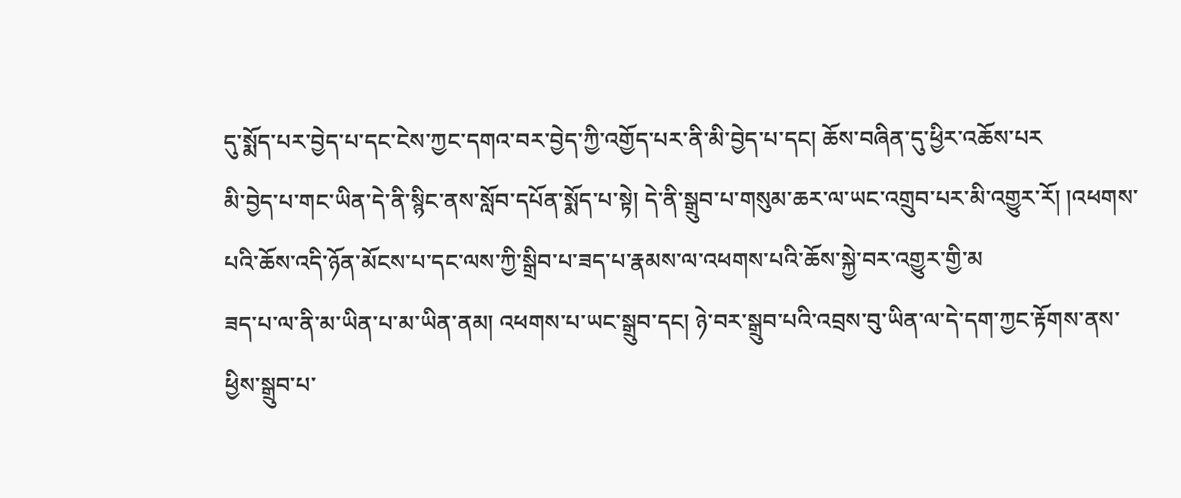དུ་སྨོད་པར་བྱེད་པ་དང་ངེས་ཀྱང་དགའ་བར་བྱེད་ཀྱི་འགྱོད་པར་ནི་མི་བྱེད་པ་དང། ཆོས་བཞིན་དུ་ཕྱིར་འཆོས་པར
མི་བྱེད་པ་གང་ཡིན་དེ་ནི་སྙིང་ནས་སློབ་དཔོན་སྨོད་པ་སྟེ། དེ་ནི་སྒྲུབ་པ་གསུམ་ཆར་ལ་ཡང་འགྲུབ་པར་མི་འགྱུར་རོ། །འཕགས་པའི་ཆོས་འདི་ཉོན་མོངས་པ་དང་ལས་ཀྱི་སྒྲིབ་པ་ཟད་པ་རྣམས་ལ་འཕགས་པའི་ཆོས་སྐྱེ་བར་འགྱུར་གྱི་མ
ཟད་པ་ལ་ནི་མ་ཡིན་པ་མ་ཡིན་ནམ། འཕགས་པ་ཡང་སྒྲུབ་དང། ཉེ་བར་སྒྲུབ་པའི་འབྲས་བུ་ཡིན་ལ་དེ་དག་ཀྱང་རྟོགས་ནས་ཕྱིས་སྒྲུབ་པ་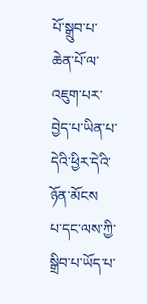པོ་སྒྲུབ་པ་ཆེན་པོ་ལ་འཇུག་པར་བྱེད་པ་ཡིན་པ་དེའི་ཕྱིར་དེའི་ཉོན་མོངས
པ་དང་ལས་ཀྱི་སྒྲིབ་པ་ཡོད་པ་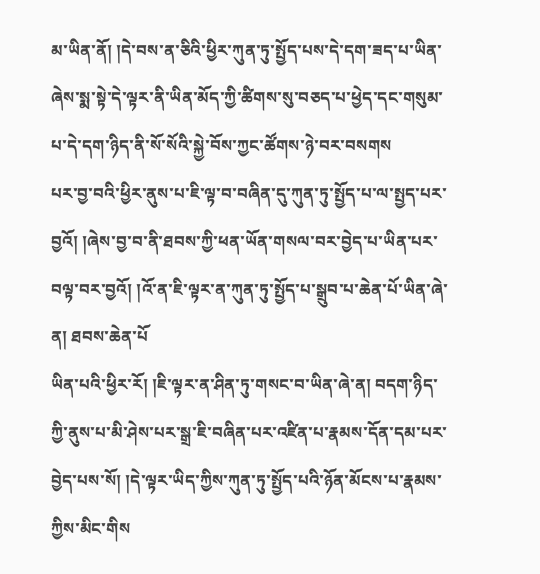མ་ཡིན་ནོ། །དེ་བས་ན་ཅིའི་ཕྱིར་ཀུན་ཏུ་སྤྱོད་པས་དེ་དག་ཟད་པ་ཡིན་ཞེས་སྨ་སྟེ་དེ་ལྟར་ནི་ཡིན་མོད་ཀྱི་ཚིགས་སུ་བཅད་པ་ཕྱེད་དང་གསུམ་པ་དེ་དག་ཉིད་ནི་སོ་སོའི་སྐྱེ་བོས་ཀྱང་ཚོགས་ཉེ་བར་བསགས
པར་བྱ་བའི་ཕྱིར་ནུས་པ་ཇི་ལྟ་བ་བཞིན་དུ་ཀུན་ཏུ་སྤྱོད་པ་ལ་སྤྱད་པར་བྱའོ། །ཞེས་བྱ་བ་ནི་ཐབས་ཀྱི་ཕན་ཡོན་གསལ་བར་བྱེད་པ་ཡིན་པར་བལྟ་བར་བྱའོ། །འོ་ན་ཇི་ལྟར་ན་ཀུན་ཏུ་སྤྱོད་པ་སྒྲུབ་པ་ཆེན་པོ་ཡིན་ཞེ་ན། ཐབས་ཆེན་པོ
ཡིན་པའི་ཕྱིར་རོ། །ཇི་ལྟར་ན་ཤིན་ཏུ་གསང་བ་ཡིན་ཞེ་ན། བདག་ཉིད་ཀྱི་ནུས་པ་མི་ཤེས་པར་སྒྲ་ཇི་བཞིན་པར་འཛིན་པ་རྣམས་དོན་དམ་པར་བྱེད་པས་སོ། །དེ་ལྟར་ཡིད་ཀྱིས་ཀུན་ཏུ་སྤྱོད་པའི་ཉོན་མོངས་པ་རྣམས་ཀྱིས་མིང་གིས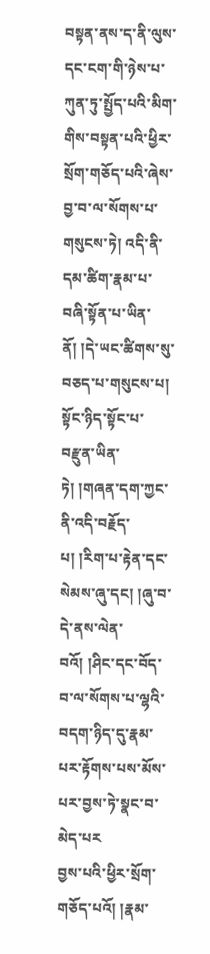བསྟན་ནས་ད་ནི་ལུས་དང་ངག་གི་ཉེས་པ་ཀུན་ཏུ་སྤྱོད་པའི་མིག་གིས་བསྟན་པའི་ཕྱིར་སྲོག་གཅོད་པའི་ཞེས་བྱ་བ་ལ་སོགས་པ་གསུངས་ཏེ། འདི་ནི་དམ་ཚིག་རྣམ་པ་བཞི་སྟོན་པ་ཡིན་ནོ། །དེ་ཡང་ཚིགས་སུ་བཅད་པ་གསུངས་པ།
སྟོང་ཉིད་སྟོང་པ་བརྫུན་ཡིན་ཏེ། །གཞན་དག་ཀྱང་ནི་འདི་བརྗོད་པ། །རིག་པ་རྟེན་དང་སེམས་ཞུ་དང། །ཞུ་བ་དེ་ནས་ལེན་བའོ། །ཤིང་དང་བོད་བ་ལ་སོགས་པ་ལྷའི་བདག་ཉིད་དུ་རྣམ་པར་རྟོགས་པས་མོས་པར་བྱས་ཏེ་སྣང་བ་མེད་པར
བྱས་པའི་ཕྱིར་སྲོག་གཅོད་པའོ། །རྣམ་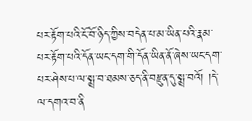པར་རྟོག་པའི་ངོ་བོ་ཉིད་ཀྱིས་བདེན་པ་མ་ཡིན་པའི་རྣམ་པར་རྟོག་པའི་དོན་ཡང་དག་གི་དོན་ཡིན་ནོ་ཞེས་ཡང་དག་པར་ཤེས་པ་ལ་སྨྲ་བ་ཐམས་ཅད་ནི་བརྫུན་དུ་སྨྲ་བའོ། །དེ་ལ་དགའ་བ་ནི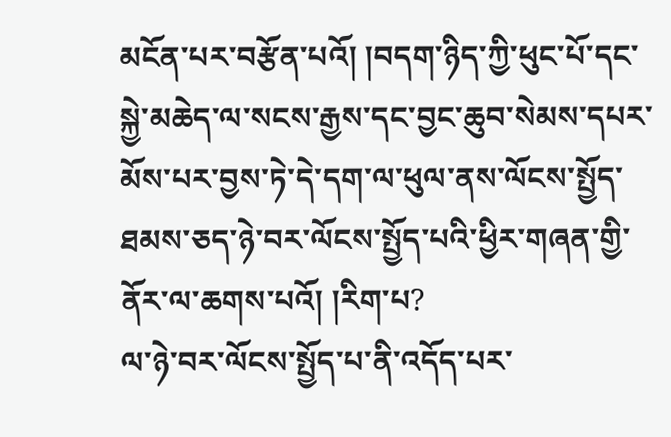མངོན་པར་བརྩོན་པའོ། །བདག་ཉིད་ཀྱི་ཕུང་པོ་དང་སྐྱེ་མཆེད་ལ་སངས་རྒྱས་དང་བྱང་ཆུབ་སེམས་དཔར་མོས་པར་བྱས་ཏེ་དེ་དག་ལ་ཕུལ་ནས་ལོངས་སྤྱོད་ཐམས་ཅད་ཉེ་བར་ལོངས་སྤྱོད་པའི་ཕྱིར་གཞན་གྱི་ནོར་ལ་ཆགས་པའོ། །རིག་པ?
ལ་ཉེ་བར་ལོངས་སྤྱོད་པ་ནི་འདོད་པར་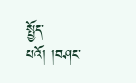སྤྱོད་པའོ། །བཤང་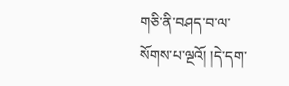གཅི་ནི་བཤད་བ་ལ་སོགས་པ་ལྔའོ། །དེ་དག་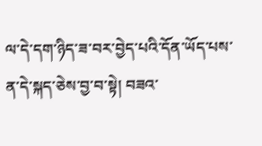ལ་དེ་དག་ཉིད་ཟ་བར་བྱེད་པའི་དོན་ཡོད་པས་ན་དེ་སྐད་ཅེས་བྱ་བ་སྟེ། བཟའ་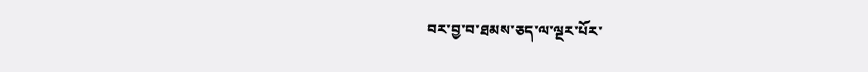བར་བྱ་བ་ཐམས་ཅད་ལ་ལྔར་པོར་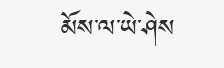མོས་ལ་ཡེ་ཤེས